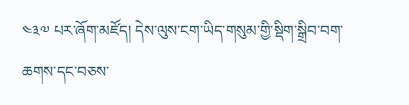༤༣༧ པར་ཞོག་མཛོད། དེས་ལུས་ངག་ཡིད་གསུམ་གྱི་སྡིག་སྒྲིབ་བག་ཆགས་དང་བཅས་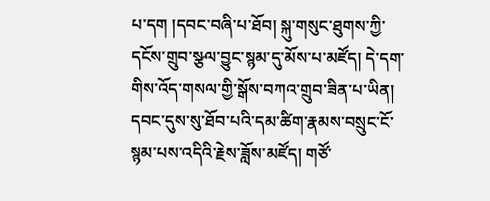པ་དག །དབང་བཞི་པ་ཐོབ། སྐུ་གསུང་ཐུགས་ཀྱི་དངོས་གྲུབ་སྩལ་བྱུང་སྙམ་དུ་མོས་པ་མཛོད། དེ་དག་གིས་འོད་གསལ་གྱི་སྒོས་བཀའ་གྲུབ་ཟིན་པ་ཡིན། དབང་དུས་སུ་ཐོབ་པའི་དམ་ཚིག་རྣམས་བསྲུང་ངོ་སྙམ་པས་འདིའི་རྗེས་ཟློས་མཛོད། གཙོ་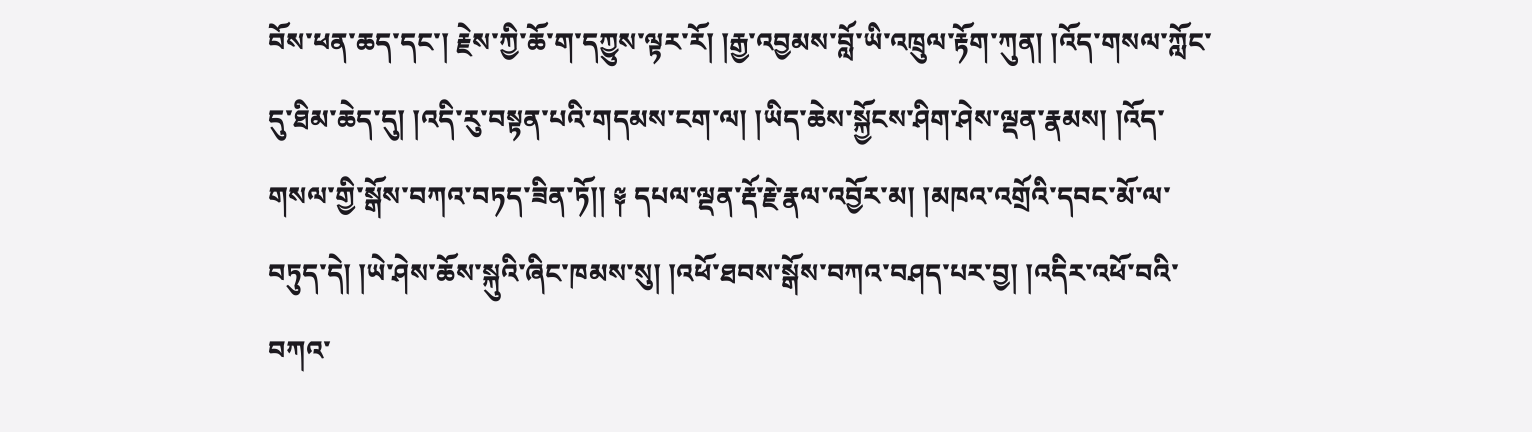བོས་ཕན་ཆད་དང་། རྗེས་ཀྱི་ཆོ་ག་དཀྱུས་ལྟར་རོ། །རྒྱ་འབྱམས་བློ་ཡི་འཁྲུལ་རྟོག་ཀུན། །འོད་གསལ་ཀློང་དུ་ཐིམ་ཆེད་དུ། །འདི་རུ་བསྟན་པའི་གདམས་ངག་ལ། །ཡིད་ཆེས་སྐྱོངས་ཤིག་ཤེས་ལྡན་རྣམས། །འོད་གསལ་གྱི་སྒོས་བཀའ་བཏད་ཟིན་ཏོ།། ༈ དཔལ་ལྡན་རྡོ་རྗེ་རྣལ་འབྱོར་མ། །མཁའ་འགྲོའི་དབང་མོ་ལ་བཏུད་དེ། །ཡེ་ཤེས་ཆོས་སྐུའི་ཞིང་ཁམས་སུ། །འཕོ་ཐབས་སྒོས་བཀའ་བཤད་པར་བྱ། །འདིར་འཕོ་བའི་བཀའ་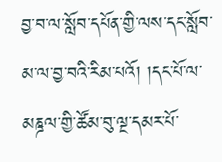བྱ་བ་ལ་སློབ་དཔོན་གྱི་ལས་དང་སློབ་མ་ལ་བྱ་བའི་རིམ་པའོ། །དང་པོ་ལ་མཎྜལ་གྱི་ཚོམ་བུ་ལྔ་དམར་པོ་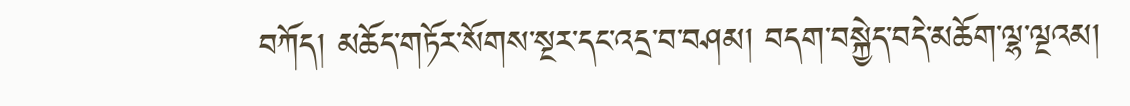བཀོད། མཆོད་གཏོར་སོགས་སྔར་དང་འདྲ་བ་བཤམ། བདག་བསྐྱེད་བདེ་མཆོག་ལྷ་ལྔའམ།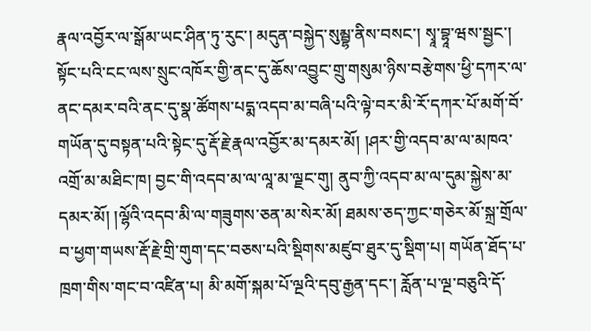རྣལ་འབྱོར་ལ་སྒོམ་ཡང་ཤིན་ཏུ་རུང་། མདུན་བསྐྱེད་སུམྦྷ་ནིས་བསང་། སྭཱ་བྷཱ་ཝས་སྦྱང་། སྟོང་པའི་ངང་ལས་སྲུང་འཁོར་གྱི་ནང་དུ་ཆོས་འབྱུང་གྲུ་གསུམ་ཉིས་བརྩེགས་ཕྱི་དཀར་ལ་ནང་དམར་བའི་ནང་དུ་སྣ་ཚོགས་པདྨ་འདབ་མ་བཞི་པའི་ལྟེ་བར་མི་རོ་དཀར་པོ་མགོ་བོ་གཡོན་དུ་བསྟན་པའི་སྟེང་དུ་རྡོ་རྗེ་རྣལ་འབྱོར་མ་དམར་མོ། །ཤར་གྱི་འདབ་མ་ལ་མཁའ་འགྲོ་མ་མཐིང་ཁ། བྱང་གི་འདབ་མ་ལ་ལཱ་མ་ལྗང་གུ། ནུབ་ཀྱི་འདབ་མ་ལ་དུམ་སྐྱེས་མ་དམར་མོ། །ལྷོའི་འདབ་མི་ལ་གཟུགས་ཅན་མ་སེར་མོ། ཐམས་ཅད་ཀྱང་གཅེར་མོ་སྐྲ་གྲོལ་བ་ཕྱག་གཡས་རྡོ་རྗེ་གྲི་གུག་དང་བཅས་པའི་སྡིགས་མཛུབ་ཐུར་དུ་སྡིག་པ། གཡོན་ཐོད་པ་ཁྲག་གིས་གང་བ་འཛིན་པ། མི་མགོ་སྐམ་པོ་ལྔའི་དབུ་རྒྱན་དང་། རློན་པ་ལྔ་བཅུའི་དོ་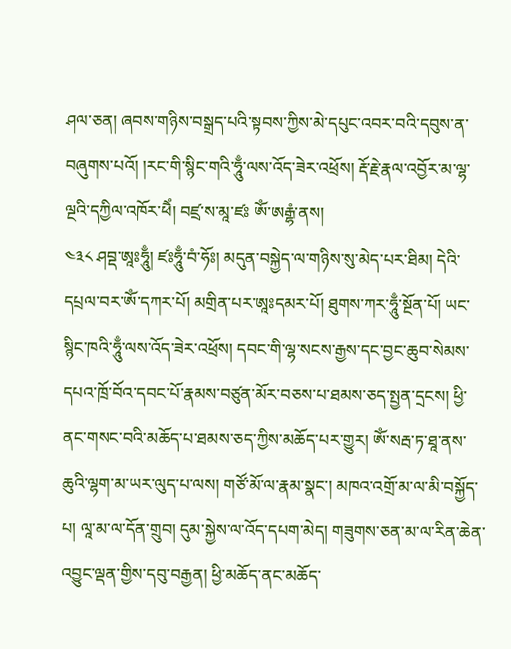ཤལ་ཅན། ཞབས་གཉིས་བསྒྲད་པའི་སྟབས་ཀྱིས་མེ་དཔུང་འབར་བའི་དབུས་ན་བཞུགས་པའོ། །རང་གི་སྙིང་གའི་ཧཱུྃ་ལས་འོད་ཟེར་འཕྲོས། རྡོ་རྗེ་རྣལ་འབྱོར་མ་ལྷ་ལྔའི་དཀྱིལ་འཁོར་ཕཻཾ། བཛྲ་ས་མཱ་ཛཿ ༀ་ཨརྒྷཾ་ནས།
༤༣༨ ཤབྡ་ཨཱཿཧཱུྃ། ཛཿཧཱུྃ་བཾ་ཧོཿ། མདུན་བསྐྱེད་ལ་གཉིས་སུ་མེད་པར་ཐིམ། དེའི་དཔྲལ་བར་ༀ་དཀར་པོ། མགྲིན་པར་ཨཱཿདམར་པོ། ཐུགས་ཀར་ཧཱུྃ་སྔོན་པོ། ཡང་སྙིང་ཁའི་ཧཱུྃ་ལས་འོད་ཟེར་འཕྲོས། དབང་གི་ལྷ་སངས་རྒྱས་དང་བྱང་ཆུབ་སེམས་དཔའ་ཁྲོ་བོའ་དབང་པོ་རྣམས་བཙུན་མོར་བཅས་པ་ཐམས་ཅད་སྤྱན་དྲངས། ཕྱི་ནང་གསང་བའི་མཆོད་པ་ཐམས་ཅད་ཀྱིས་མཆོད་པར་གྱུར། ༀ་སརྦ་ཏ་ཐཱ་ནས་ཆུའི་ལྷག་མ་ཡར་ལུད་པ་ལས། གཙོ་མོ་ལ་རྣམ་སྣང་། མཁའ་འགྲོ་མ་ལ་མི་བསྐྱོད་པ། ལཱ་མ་ལ་དོན་གྲུབ། དུམ་སྐྱེས་ལ་འོད་དཔག་མེད། གཟུགས་ཅན་མ་ལ་རིན་ཆེན་འབྱུང་ལྡན་གྱིས་དབུ་བརྒྱན། ཕྱི་མཆོད་ནང་མཆོད་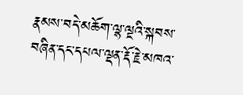རྣམས་བདེ་མཆོག་ལྷ་ལྔའི་སྐབས་བཞིན་དང་དཔལ་ལྡན་རྡོ་རྗེ་མཁའ་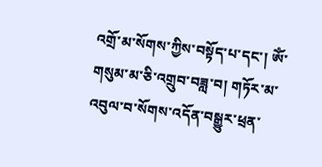འགྲོ་མ་སོགས་ཀྱིས་བསྟོད་པ་དང་། ༀ་གསུམ་མ་ཅི་འགྲུབ་བཟླ་བ། གཏོར་མ་འབུལ་བ་སོགས་འདོན་བསྒྱུར་ཕྲན་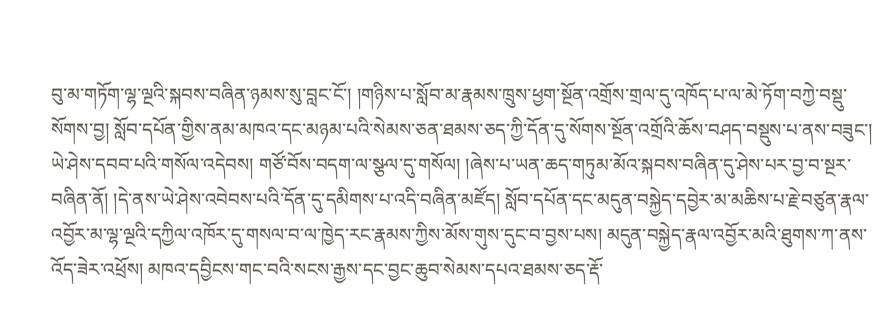བུ་མ་གཏོག་ལྷ་ལྔའི་སྐབས་བཞིན་ཉམས་སུ་བླང་ངོ་། །གཉིས་པ་སློབ་མ་རྣམས་ཁྲུས་ཕྱག་སྔོན་འགྲོས་གྲལ་དུ་འཁོད་པ་ལ་མེ་ཏོག་བཀྱེ་བསྡུ་སོགས་བྱ། སློབ་དཔོན་གྱིས་ནམ་མཁའ་དང་མཉམ་པའི་སེམས་ཅན་ཐམས་ཅད་ཀྱི་དོན་དུ་སོགས་སྔོན་འགྲོའི་ཆོས་བཤད་བསྡུས་པ་ནས་བཟུང་། ཡེ་ཤེས་དབབ་པའི་གསོལ་འདེབས། གཙོ་བོས་བདག་ལ་སྩལ་དུ་གསོལ། །ཞེས་པ་ཡན་ཆད་གཏུམ་མོའ་སྐབས་བཞིན་དུ་ཤེས་པར་བྱ་བ་སྔར་བཞིན་ནོ། །དེ་ནས་ཡེ་ཤེས་འབེབས་པའི་དོན་དུ་དམིགས་པ་འདི་བཞིན་མཛོད། སློབ་དཔོན་དང་མདུན་བསྐྱེད་དབྱེར་མ་མཆིས་པ་རྗེ་བཙུན་རྣལ་འབྱོར་མ་ལྷ་ལྔའི་དཀྱིལ་འཁོར་དུ་གསལ་བ་ལ་ཁྱེད་རང་རྣམས་ཀྱིས་མོས་གུས་དུང་བ་བྱས་པས། མདུན་བསྐྱེད་རྣལ་འབྱོར་མའི་ཐུགས་ཀ་ནས་འོད་ཟེར་འཕྲོས། མཁའ་དབྱིངས་གང་བའི་སངས་རྒྱས་དང་བྱང་ཆུབ་སེམས་དཔའ་ཐམས་ཅད་རྡོ་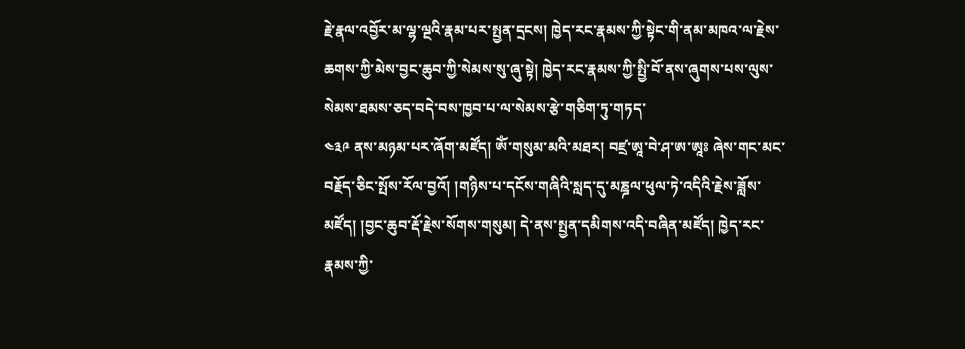རྗེ་རྣལ་འབྱོར་མ་ལྷ་ལྔའི་རྣམ་པར་སྤྱན་དྲངས། ཁྱེད་རང་རྣམས་ཀྱི་སྟེང་གི་ནམ་མཁའ་ལ་རྗེས་ཆགས་ཀྱི་མེས་བྱང་ཆུབ་ཀྱི་སེམས་སུ་ཞུ་སྟེ། ཁྱེད་རང་རྣམས་ཀྱི་སྤྱི་བོ་ནས་ཞུགས་པས་ལུས་སེམས་ཐམས་ཅད་བདེ་བས་ཁྱབ་པ་ལ་སེམས་རྩེ་གཅིག་ཏུ་གཏད་
༤༣༩ ནས་མཉམ་པར་ཞོག་མཛོད། ༀ་གསུམ་མའི་མཐར། བཛྲ་ཨཱ་བེ་ཤ་ཨ་ཨཱཿ ཞེས་གང་མང་བརྗོད་ཅིང་སྤོས་རོལ་བྱའོ། །གཉིས་པ་དངོས་གཞིའི་སླད་དུ་མཎྜལ་ཕུལ་ཏེ་འདིའི་རྗེས་ཟློས་མཛོད། །བྱང་ཆུབ་རྡོ་རྗེས་སོགས་གསུམ། དེ་ནས་སྤྱན་དམིགས་འདི་བཞིན་མཛོད། ཁྱེད་རང་རྣམས་ཀྱི་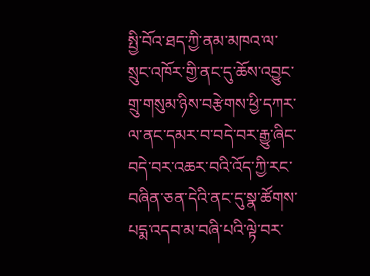སྤྱི་བོའ་ཐད་ཀྱི་ནམ་མཁའ་ལ་སྲུང་འཁོར་གྱི་ནང་དུ་ཆོས་འབྱུང་གྲུ་གསུམ་ཉིས་བརྩེགས་ཕྱི་དཀར་ལ་ནང་དམར་བ་བདེ་བར་རྒྱུ་ཞིང་བདེ་བར་འཆར་བའི་འོད་ཀྱི་རང་བཞིན་ཅན་དེའི་ནང་དུ་སྣ་ཚོགས་པདྨ་འདབ་མ་བཞི་པའི་ལྟེ་བར་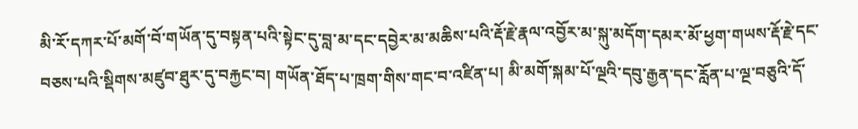མི་རོ་དཀར་པོ་མགོ་བོ་གཡོན་དུ་བསྟན་པའི་སྟེང་དུ་བླ་མ་དང་དབྱེར་མ་མཆིས་པའི་རྡོ་རྗེ་རྣལ་འབྱོར་མ་སྐུ་མདོག་དམར་མོ་ཕྱག་གཡས་རྡོ་རྗེ་དང་བཅས་པའི་སྡིགས་མཛུབ་ཐུར་དུ་བརྐྱང་བ། གཡོན་ཐོད་པ་ཁྲག་གིས་གང་བ་འཛིན་པ། མི་མགོ་སྐམ་པོ་ལྔའི་དབུ་རྒྱན་དང་རློན་པ་ལྔ་བཅུའི་དོ་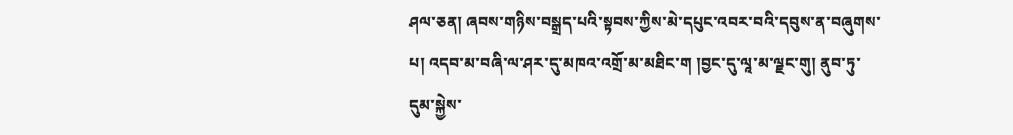ཤལ་ཅན། ཞབས་གཉིས་བསྒྲད་པའི་སྟབས་ཀྱིས་མེ་དཔུང་འབར་བའི་དབུས་ན་བཞུགས་པ། འདབ་མ་བཞི་ལ་ཤར་དུ་མཁའ་འགྲོ་མ་མཐིང་ག །བྱང་དུ་ལཱ་མ་ལྗང་གུ། ནུབ་ཏུ་དུམ་སྐྱེས་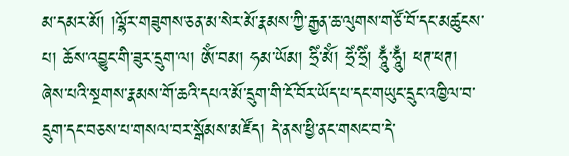མ་དམར་མོ། །ལྷོར་གཟུགས་ཅན་མ་སེར་མོ་རྣམས་ཀྱི་རྒྱན་ཆ་ལུགས་གཙོ་བོ་དང་མཚུངས་པ། ཆོས་འབྱུང་གི་ཟུར་དྲུག་ལ། ༀ་བམ། ཧམ་ཡོམ། ཧྲིཾ་མོཾ། ཧྲེཾ་ཧྲིཾ། ཧཱུྃ་ཧཱུྃ། ཕཊ་ཕཊ། ཞེས་པའི་སྔགས་རྣམས་གོ་ཆའི་དཔའ་མོ་དྲུག་གི་ངོ་བོར་ཡོད་པ་དང་གཡུང་དྲུང་འཁྱིལ་བ་དྲུག་དང་བཅས་པ་གསལ་བར་སྒོམས་མཛོད། དེ་ནས་ཕྱི་ནང་གསང་བ་དེ་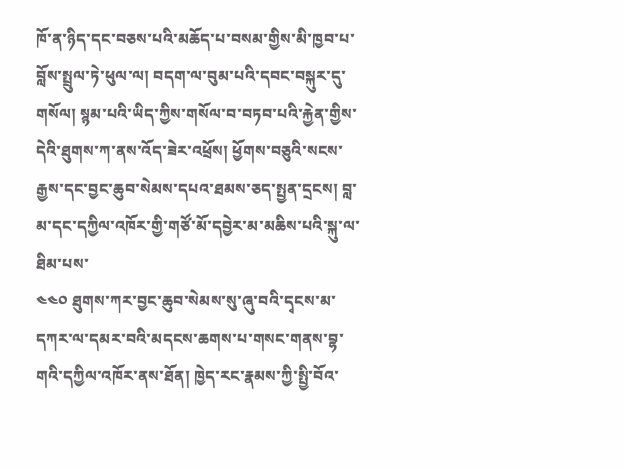ཁོ་ན་ཉིད་དང་བཅས་པའི་མཆོད་པ་བསམ་གྱིས་མི་ཁྱབ་པ་བློས་སྤྲུལ་ཏེ་ཕུལ་ལ། བདག་ལ་བུམ་པའི་དབང་བསྐུར་དུ་གསོལ། སྙམ་པའི་ཡིད་ཀྱིས་གསོལ་བ་བཏབ་པའི་རྐྱེན་གྱིས་དེའི་ཐུགས་ཀ་ནས་འོད་ཟེར་འཕྲོས། ཕྱོགས་བཅུའི་སངས་རྒྱས་དང་བྱང་ཆུབ་སེམས་དཔའ་ཐམས་ཅད་སྤྱན་དྲངས། བླ་མ་དང་དཀྱིལ་འཁོར་གྱི་གཙོ་མོ་དབྱེར་མ་མཆིས་པའི་སྐུ་ལ་ཐིམ་པས་
༤༤༠ ཐུགས་ཀར་བྱང་ཆུབ་སེམས་སུ་ཞུ་བའི་དྭངས་མ་དཀར་ལ་དམར་བའི་མདངས་ཆགས་པ་གསང་གནས་བྷ་གའི་དཀྱིལ་འཁོར་ནས་ཐོན། ཁྱེད་རང་རྣམས་ཀྱི་སྤྱི་བོའ་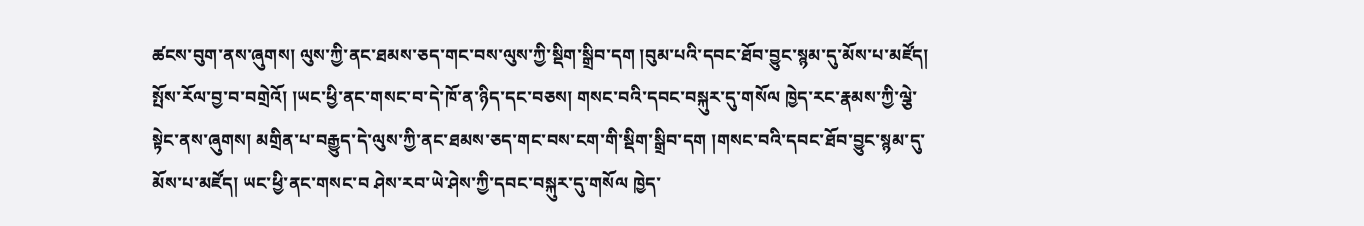ཚངས་བུག་ནས་ཞུགས། ལུས་ཀྱི་ནང་ཐམས་ཅད་གང་བས་ལུས་ཀྱི་སྡིག་སྒྲིབ་དག །བུམ་པའི་དབང་ཐོབ་བྱུང་སྙམ་དུ་མོས་པ་མཛོད། སྤོས་རོལ་བྱ་བ་བགྲེའོ། །ཡང་ཕྱི་ནང་གསང་བ་དེ་ཁོ་ན་ཉིད་དང་བཅས། གསང་བའི་དབང་བསྐུར་དུ་གསོལ ཁྱེད་རང་རྣམས་ཀྱི་ལྕེ་སྟེང་ནས་ཞུགས། མགྲིན་པ་བརྒྱུད་དེ་ལུས་ཀྱི་ནང་ཐམས་ཅད་གང་བས་ངག་གི་སྡིག་སྒྲིབ་དག །གསང་བའི་དབང་ཐོབ་བྱུང་སྙམ་དུ་མོས་པ་མཛོད། ཡང་ཕྱི་ནང་གསང་བ ཤེས་རབ་ཡེ་ཤེས་ཀྱི་དབང་བསྐུར་དུ་གསོལ ཁྱེད་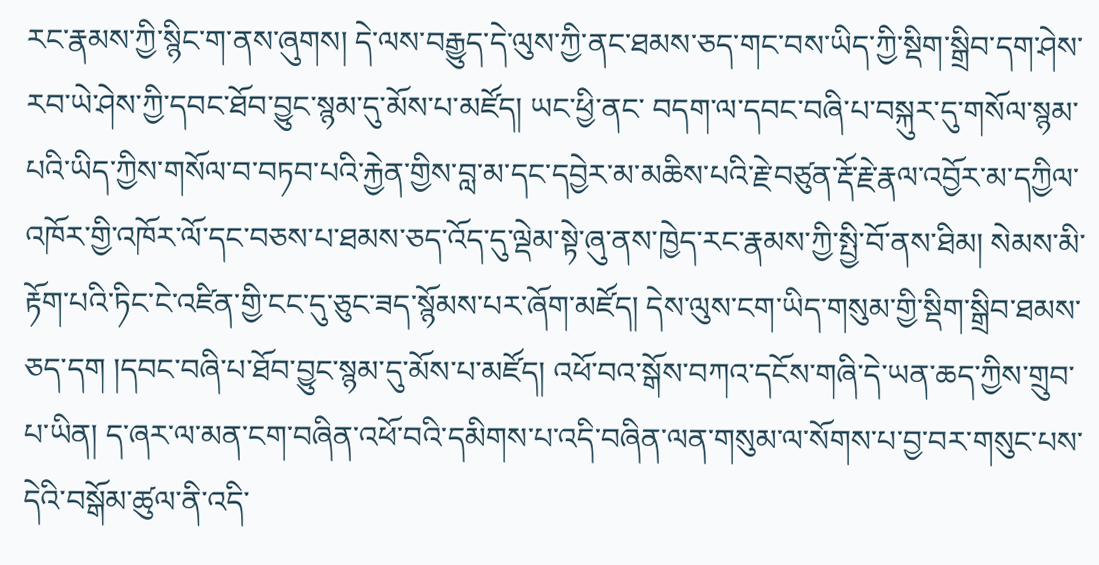རང་རྣམས་ཀྱི་སྙིང་ག་ནས་ཞུགས། དེ་ལས་བརྒྱུད་དེ་ལུས་ཀྱི་ནང་ཐམས་ཅད་གང་བས་ཡིད་ཀྱི་སྡིག་སྒྲིབ་དག་ཤེས་རབ་ཡེ་ཤེས་ཀྱི་དབང་ཐོབ་བྱུང་སྙམ་དུ་མོས་པ་མཛོད། ཡང་ཕྱི་ནང་ བདག་ལ་དབང་བཞི་པ་བསྐུར་དུ་གསོལ་སྙམ་པའི་ཡིད་ཀྱིས་གསོལ་བ་བཏབ་པའི་རྐྱེན་གྱིས་བླ་མ་དང་དབྱེར་མ་མཆིས་པའི་རྗེ་བཙུན་རྡོ་རྗེ་རྣལ་འབྱོར་མ་དཀྱིལ་འཁོར་གྱི་འཁོར་ལོ་དང་བཅས་པ་ཐམས་ཅད་འོད་དུ་ལྡེམ་སྟེ་ཞུ་ནས་ཁྱེད་རང་རྣམས་ཀྱི་སྤྱི་བོ་ནས་ཐིམ། སེམས་མི་རྟོག་པའི་ཏིང་ངེ་འཛིན་གྱི་ངང་དུ་ཅུང་ཟད་སྙོམས་པར་ཞོག་མཛོད། དེས་ལུས་ངག་ཡིད་གསུམ་གྱི་སྡིག་སྒྲིབ་ཐམས་ཅད་དག །དབང་བཞི་པ་ཐོབ་བྱུང་སྙམ་དུ་མོས་པ་མཛོད། འཕོ་བའ་སྒོས་བཀའ་དངོས་གཞི་དེ་ཡན་ཆད་ཀྱིས་གྲུབ་པ་ཡིན། ད་ཞར་ལ་མན་ངག་བཞིན་འཕོ་བའི་དམིགས་པ་འདི་བཞིན་ལན་གསུམ་ལ་སོགས་པ་བྱ་བར་གསུང་པས་དེའི་བསྒོམ་ཚུལ་ནི་འདི་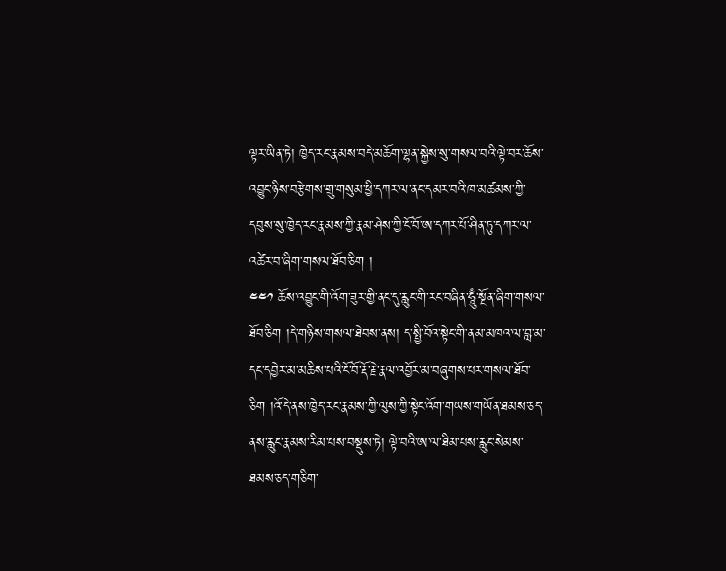ལྟར་ཡིན་ཏེ། ཁྱེད་རང་རྣམས་བདེ་མཆོག་ལྷན་སྐྱེས་སུ་གསལ་བའི་ལྟེ་བར་ཆོས་འབྱུང་ཉིས་བརྩེགས་གྲུ་གསུམ་ཕྱི་དཀར་ལ་ནང་དམར་བའི་ཁ་མཚམས་ཀྱི་དབུས་སུ་ཁྱེད་རང་རྣམས་ཀྱི་རྣམ་ཤེས་ཀྱི་ངོ་བོ་ཨ་དཀར་པོ་ཤིན་ཏུ་དཀར་ལ་འཚེར་བ་ཞིག་གསལ་ཐོབ་ཅིག །
༤༤༡ ཆོས་འབྱུང་གི་འོག་ཟུར་གྱི་ནང་དུ་རླུང་གི་རང་བཞིན་ཧཱུྃ་སྔོན་ཞིག་གསལ་ཐོབ་ཅིག །དེ་གཉིས་གསལ་ཐེབས་ནས། ད་སྤྱི་བོའ་སྟེང་གི་ནམ་མཁའ་ལ་བླ་མ་དང་དབྱེར་མ་མཆིས་པའི་ངོ་བོ་རྡོ་རྗེ་རྣལ་འབྱོར་མ་བཞུགས་པར་གསལ་ཐོབ་ཅིག །འོ་དེ་ནས་ཁྱེད་རང་རྣམས་ཀྱི་ལུས་ཀྱི་སྟེང་འོག་གཡས་གཡོན་ཐམས་ཅད་ནས་རླུང་རྣམས་རིམ་པས་བསྡུས་ཏེ། ལྟེ་བའི་ཨ་ལ་ཐིམ་པས་རླུང་སེམས་ཐམས་ཅད་གཅིག་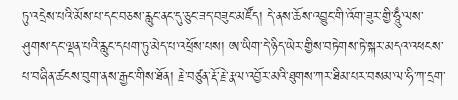ཏུ་འདྲེས་པའི་མོས་པ་དང་བཅས་རླུང་ནང་དུ་ཅུང་ཟད་བཟུང་མཛོད། དེ་ནས་ཆོས་འབྱུང་གི་འོག་ཟུར་གྱི་ཧཱུྃ་ལས་ཤུགས་དང་ལྡན་པའི་རླུང་དཔག་ཏུ་མེད་པ་འཕྲོས་པས། ཨ་ཡིག་དེ་ཉིད་ཡེར་གྱིས་བཏེགས་ཏེ་སྐར་མདའ་འཕངས་པ་བཞིན་ཚངས་བུག་ནས་རྒྱང་གིས་ཐོན། རྗེ་བཙུན་རྡོ་རྗེ་རྣལ་འབྱོར་མའི་ཐུགས་ཀར་ཐིམ་པར་བསམ་ལ་ཧི་ཀ་དྲག་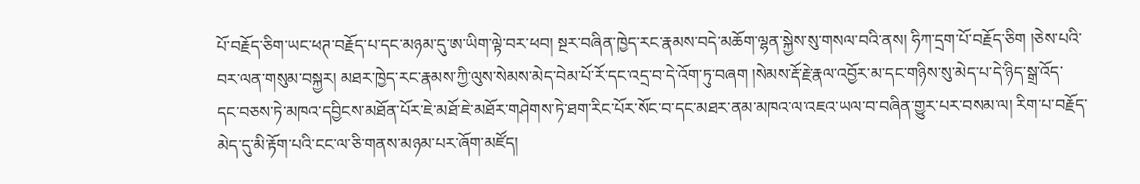པོ་བརྗོད་ཅིག་ཡང་ཕཊ་བརྗོད་པ་དང་མཉམ་དུ་ཨ་ཡིག་ལྟེ་བར་ཕབ། སྔར་བཞིན་ཁྱེད་རང་རྣམས་བདེ་མཆོག་ལྷན་སྐྱེས་སུ་གསལ་བའི་ནས། ཧིཀ་དྲག་པོ་བརྗོད་ཅིག །ཅེས་པའི་བར་ལན་གསུམ་བསྐྱར། མཐར་ཁྱེད་རང་རྣམས་ཀྱི་ལུས་སེམས་མེད་བེམ་པོ་རོ་དང་འདྲ་བ་དེ་འོག་ཏུ་བཞག །སེམས་རྡོ་རྗེ་རྣལ་འབྱོར་མ་དང་གཉིས་སུ་མེད་པ་དེ་ཉིད་སྒྲ་འོད་དང་བཅས་ཏེ་མཁའ་དབྱིངས་མཐོན་པོར་ཇེ་མཐོ་ཇེ་མཐོར་གཤེགས་ཏེ་ཐག་རིང་པོར་སོང་བ་དང་མཐར་ནམ་མཁའ་ལ་འཇའ་ཡལ་བ་བཞིན་གྱུར་པར་བསམ་ལ། རིག་པ་བརྗོད་མེད་དུ་མི་རྟོག་པའི་ངང་ལ་ཅི་གནས་མཉམ་པར་ཞོག་མཛོད།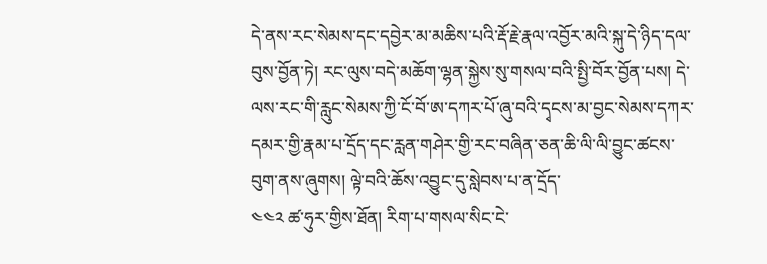དེ་ནས་རང་སེམས་དང་དབྱེར་མ་མཆིས་པའི་རྡོ་རྗེ་རྣལ་འབྱོར་མའི་སྐུ་དེ་ཉིད་དལ་བུས་བྱོན་ཏེ། རང་ལུས་བདེ་མཆོག་ལྷན་སྐྱེས་སུ་གསལ་བའི་སྤྱི་བོར་བྱོན་པས། དེ་ལས་རང་གི་རླུང་སེམས་ཀྱི་ངོ་བོ་ཨ་དཀར་པོ་ཞུ་བའི་དྭངས་མ་བྱང་སེམས་དཀར་དམར་གྱི་རྣམ་པ་དྲོད་དང་རླན་གཤེར་གྱི་རང་བཞིན་ཅན་ཆི་ལི་ལི་བྱུང་ཚངས་བུག་ནས་ཞུགས། ལྟེ་བའི་ཆོས་འབྱུང་དུ་སླེབས་པ་ན་དྲོད་
༤༤༢ ཚ་ཧུར་གྱིས་ཐོན། རིག་པ་གསལ་སིང་ངེ་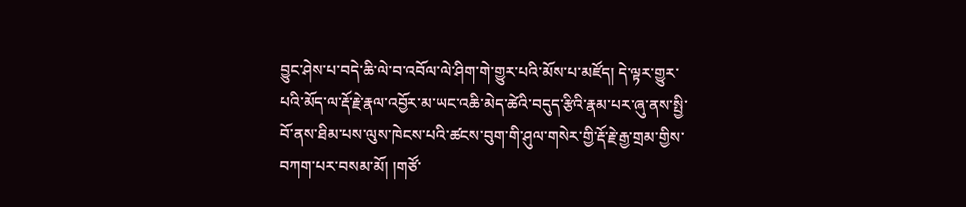བྱུང་ཤེས་པ་བདེ་ཆི་ལེ་བ་འབོལ་ལེ་ཤིག་གེ་གྱུར་པའི་མོས་པ་མཛོད། དེ་ལྟར་གྱུར་པའི་མོད་ལ་རྡོ་རྗེ་རྣལ་འབྱོར་མ་ཡང་འཆི་མེད་ཚེའི་བདུད་རྩིའི་རྣམ་པར་ཞུ་ནས་སྤྱི་བོ་ནས་ཐིམ་པས་ལུས་ཁེངས་པའི་ཚངས་བུག་གི་ཤུལ་གསེར་གྱི་རྡོ་རྗེ་རྒྱ་གྲམ་གྱིས་བཀག་པར་བསམ་མོ། །གཙོ་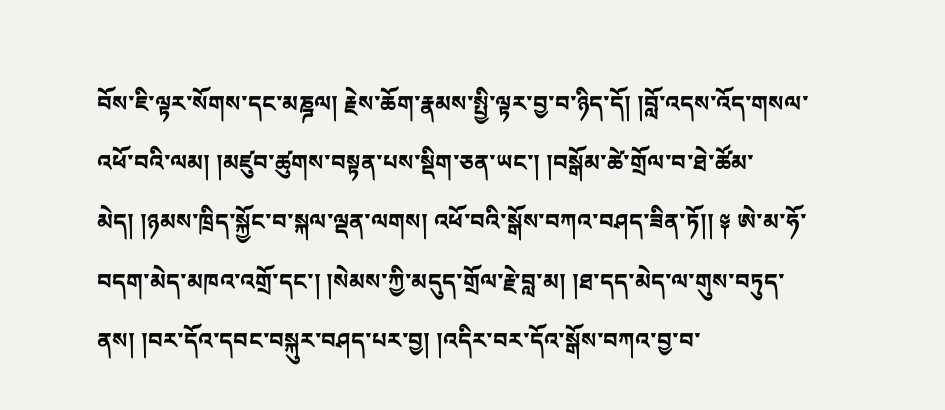བོས་ཇི་ལྟར་སོགས་དང་མཎྜལ། རྗེས་ཆོག་རྣམས་སྤྱི་ལྟར་བྱ་བ་ཉིད་དོ། །བློ་འདས་འོད་གསལ་འཕོ་བའི་ལམ། །མཛུབ་ཚུགས་བསྟན་པས་སྡིག་ཅན་ཡང་། །བསྒོམ་ཚེ་གྲོལ་བ་ཐེ་ཚོམ་མེད། །ཉམས་ཁྲིད་སྐྱོང་བ་སྐལ་ལྡན་ལགས། འཕོ་བའི་སྒོས་བཀའ་བཤད་ཟིན་ཏོ།། ༈ ཨེ་མ་ཧོ་བདག་མེད་མཁའ་འགྲོ་དང་། །སེམས་ཀྱི་མདུད་གྲོལ་རྗེ་བླ་མ། །ཐ་དད་མེད་ལ་གུས་བཏུད་ནས། །བར་དོའ་དབང་བསྐུར་བཤད་པར་བྱ། །འདིར་བར་དོའ་སྒོས་བཀའ་བྱ་བ་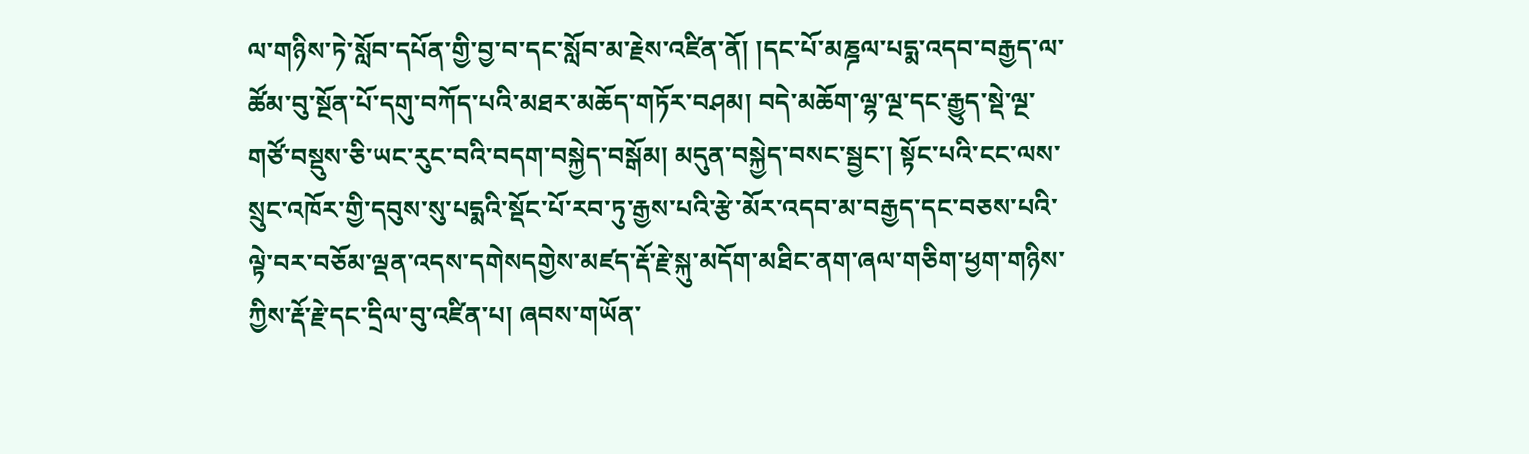ལ་གཉིས་ཏེ་སློབ་དཔོན་གྱི་བྱ་བ་དང་སློབ་མ་རྗེས་འཛིན་ནོ། །དང་པོ་མཎྜལ་པདྨ་འདབ་བརྒྱད་ལ་ཚོམ་བུ་སྔོན་པོ་དགུ་བཀོད་པའི་མཐར་མཆོད་གཏོར་བཤམ། བདེ་མཆོག་ལྷ་ལྔ་དང་རྒྱུད་སྡེ་ལྔ་གཙོ་བསྡུས་ཅི་ཡང་རུང་བའི་བདག་བསྐྱེད་བསྒོམ། མདུན་བསྐྱེད་བསང་སྦྱང་། སྟོང་པའི་ངང་ལས་སྲུང་འཁོར་གྱི་དབུས་སུ་པདྨའི་སྡོང་པོ་རབ་ཏུ་རྒྱས་པའི་རྩེ་མོར་འདབ་མ་བརྒྱད་དང་བཅས་པའི་ལྟེ་བར་བཅོམ་ལྡན་འདས་དགེསདགྱེས་མཛད་རྡོ་རྗེ་སྐུ་མདོག་མཐིང་ནག་ཞལ་གཅིག་ཕྱག་གཉིས་ཀྱིས་རྡོ་རྗེ་དང་དྲིལ་བུ་འཛིན་པ། ཞབས་གཡོན་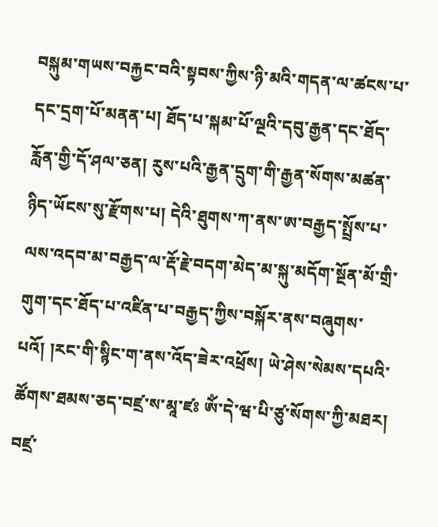བསྐུམ་གཡས་བརྐྱང་བའི་སྟབས་ཀྱིས་ཉི་མའི་གདན་ལ་ཚངས་པ་དང་དྲག་པོ་མནན་པ། ཐོད་པ་སྐམ་པོ་ལྔའི་དབུ་རྒྱན་དང་ཐོད་རློན་གྱི་དོ་ཤལ་ཅན། རུས་པའི་རྒྱན་དྲུག་གི་རྒྱན་སོགས་མཚན་ཉིད་ཡོངས་སུ་རྫོགས་པ། དེའི་ཐུགས་ཀ་ནས་ཨ་བརྒྱད་སྤྲོས་པ་ལས་འདབ་མ་བརྒྱད་ལ་རྡོ་རྗེ་བདག་མེད་མ་སྐུ་མདོག་སྔོན་མོ་གྲི་གུག་དང་ཐོད་པ་འཛིན་པ་བརྒྱད་ཀྱིས་བསྐོར་ནས་བཞུགས་པའོ། །རང་གི་སྙིང་ག་ནས་འོད་ཟེར་འཕྲོས། ཡེ་ཤེས་སེམས་དཔའི་ཚོགས་ཐམས་ཅད་བཛྲ་ས་མཱ་ཛཿ ༀ་དེ་ཝ་པི་ཙུ་སོགས་ཀྱི་མཐར། བཛྲ་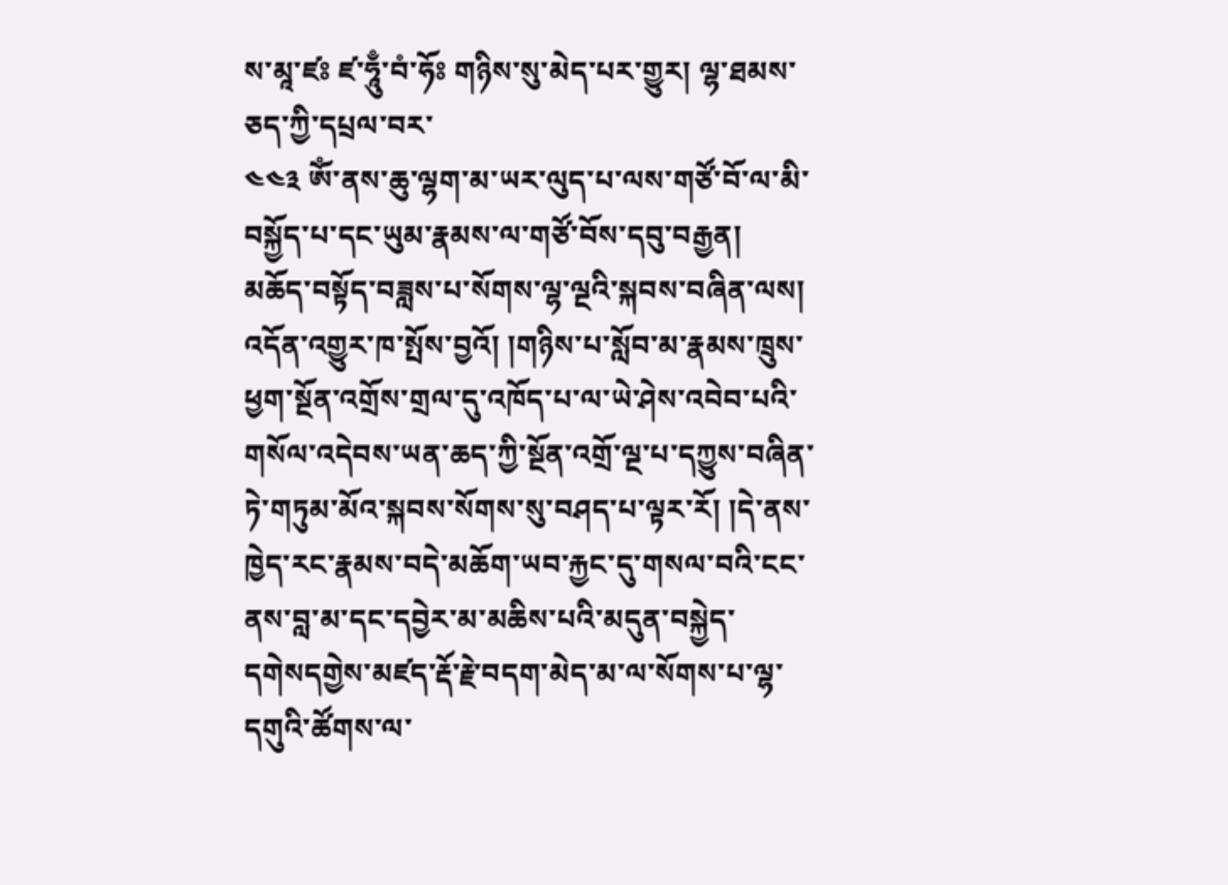ས་མཱ་ཛཿ ཛ་ཧཱུྃ་བཾ་ཧོཿ གཉིས་སུ་མེད་པར་གྱུར། ལྷ་ཐམས་ཅད་ཀྱི་དཔྲལ་བར་
༤༤༣ ༀ་ནས་ཆུ་ལྷག་མ་ཡར་ལུད་པ་ལས་གཙོ་བོ་ལ་མི་བསྐྱོད་པ་དང་ཡུམ་རྣམས་ལ་གཙོ་བོས་དབུ་བརྒྱན། མཆོད་བསྟོད་བཟླས་པ་སོགས་ལྷ་ལྔའི་སྐབས་བཞིན་ལས། འདོན་འགྱུར་ཁ་སྤོས་བྱའོ། །གཉིས་པ་སློབ་མ་རྣམས་ཁྲུས་ཕྱག་སྔོན་འགྲོས་གྲལ་དུ་འཁོད་པ་ལ་ཡེ་ཤེས་འབེབ་པའི་གསོལ་འདེབས་ཡན་ཆད་ཀྱི་སྔོན་འགྲོ་ལྔ་པ་དཀྱུས་བཞིན་ཏེ་གཏུམ་མོའ་སྐབས་སོགས་སུ་བཤད་པ་ལྟར་རོ། །དེ་ནས་ཁྱེད་རང་རྣམས་བདེ་མཆོག་ཡབ་རྐྱང་དུ་གསལ་བའི་ངང་ནས་བླ་མ་དང་དབྱེར་མ་མཆིས་པའི་མདུན་བསྐྱེད་དགེསདགྱེས་མཛད་རྡོ་རྗེ་བདག་མེད་མ་ལ་སོགས་པ་ལྷ་དགུའི་ཚོགས་ལ་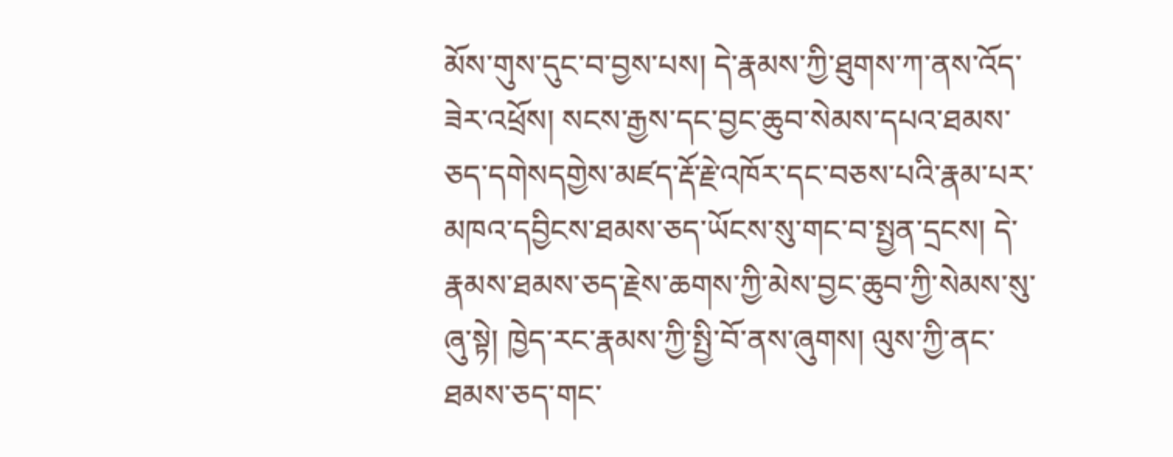མོས་གུས་དུང་བ་བྱས་པས། དེ་རྣམས་ཀྱི་ཐུགས་ཀ་ནས་འོད་ཟེར་འཕྲོས། སངས་རྒྱས་དང་བྱང་ཆུབ་སེམས་དཔའ་ཐམས་ཅད་དགེསདགྱེས་མཛད་རྡོ་རྗེ་འཁོར་དང་བཅས་པའི་རྣམ་པར་མཁའ་དབྱིངས་ཐམས་ཅད་ཡོངས་སུ་གང་བ་སྤྱན་དྲངས། དེ་རྣམས་ཐམས་ཅད་རྗེས་ཆགས་ཀྱི་མེས་བྱང་ཆུབ་ཀྱི་སེམས་སུ་ཞུ་སྟེ། ཁྱེད་རང་རྣམས་ཀྱི་སྤྱི་བོ་ནས་ཞུགས། ལུས་ཀྱི་ནང་ཐམས་ཅད་གང་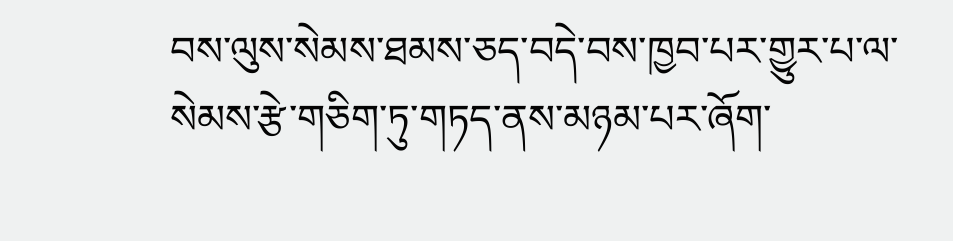བས་ལུས་སེམས་ཐམས་ཅད་བདེ་བས་ཁྱབ་པར་གྱུར་པ་ལ་སེམས་རྩེ་གཅིག་ཏུ་གཏད་ནས་མཉམ་པར་ཞོག་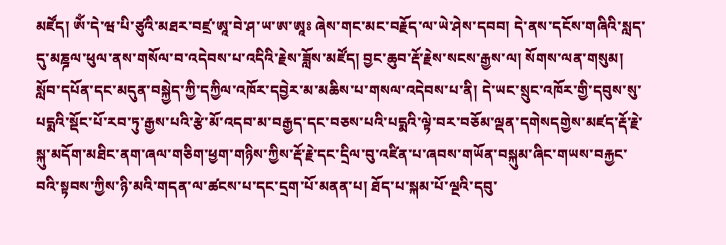མཛོད། ༀ་དེ་ཝ་པི་ཙུའི་མཐར་བཛྲ་ཨཱ་བེ་ཤ་ཡ་ཨ་ཨཱཿ ཞེས་གང་མང་བརྗོད་ལ་ཡེ་ཤེས་དབབ། དེ་ནས་དངོས་གཞིའི་སླད་དུ་མཎྜལ་ཕུལ་ནས་གསོལ་བ་འདེབས་པ་འདིའི་རྗེས་ཟློས་མཛོད། བྱང་ཆུབ་རྡོ་རྗེས་སངས་རྒྱས་ལ། སོགས་ལན་གསུམ། སློབ་དཔོན་དང་མདུན་བསྐྱེད་ཀྱི་དཀྱིལ་འཁོར་དབྱེར་མ་མཆིས་པ་གསལ་འདེབས་པ་ནི། དེ་ཡང་སྲུང་འཁོར་གྱི་དབུས་སུ་པདྨའི་སྡོང་པོ་རབ་ཏུ་རྒྱས་པའི་རྩེ་མོ་འདབ་མ་བརྒྱད་དང་བཅས་པའི་པདྨའི་ལྟེ་བར་བཅོམ་ལྡན་དགེསདགྱེས་མཛད་རྡོ་རྗེ་སྐུ་མདོག་མཐིང་ནག་ཞལ་གཅིག་ཕྱག་གཉིས་ཀྱིས་རྡོ་རྗེ་དང་དྲིལ་བུ་འཛིན་པ་ཞབས་གཡོན་བསྐུམ་ཞིང་གཡས་བརྐྱང་བའི་སྟབས་ཀྱིས་ཉི་མའི་གདན་ལ་ཚངས་པ་དང་དྲག་པོ་མནན་པ། ཐོད་པ་སྐམ་པོ་ལྔའི་དབུ་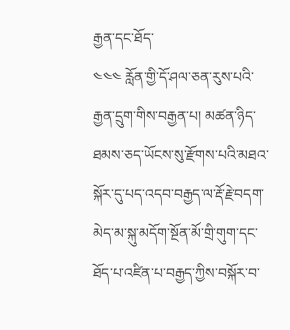རྒྱན་དང་ཐོད་
༤༤༤ རློན་གྱི་དོ་ཤལ་ཅན་རུས་པའི་རྒྱན་དྲུག་གིས་བརྒྱན་པ། མཚན་ཉིད་ཐམས་ཅད་ཡོངས་སུ་རྫོགས་པའི་མཐའ་སྐོར་དུ་པད་འདབ་བརྒྱད་ལ་རྡོ་རྗེ་བདག་མེད་མ་སྐུ་མདོག་སྔོན་མོ་གྲི་གུག་དང་ཐོད་པ་འཛིན་པ་བརྒྱད་ཀྱིས་བསྐོར་བ་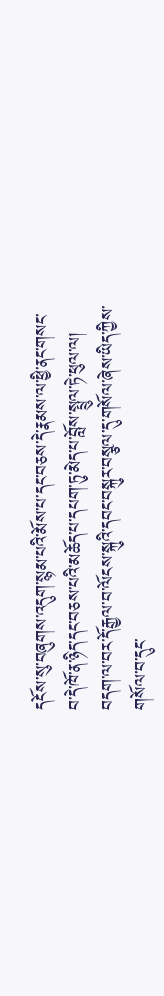དངོས་སུ་བཞུགས་འདུག་སྙམ་པའི་མོས་པ་དང་བཅས་དེ་རྣམས་ལ་ཕྱི་ནང་གསང་བ་དེ་ཁོ་ན་ཉིད་དང་བཅས་པའི་མཆོད་པ་དཔག་ཏུ་མེད་པ་བློས་སྤྲུལ་ཏེ་ཕུལ་ལ། བདག་ལ་བར་དོ་རྒྱལ་བ་ལོངས་སྐུའི་དབང་བསྐུར་བསྩལ་དུ་གསོལ་ཞེས་ཡིད་ཀྱིས་གསོལ་བ་དུང་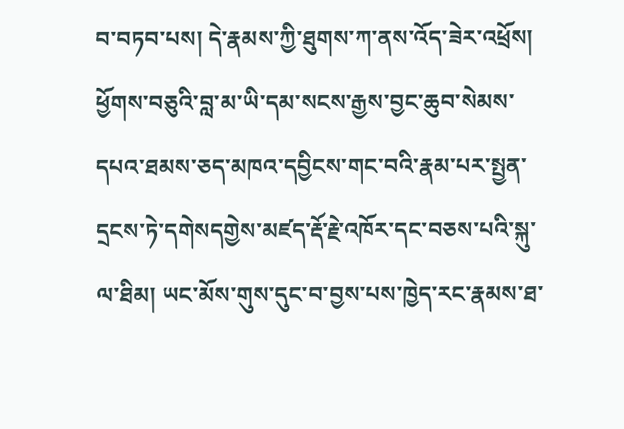བ་བཏབ་པས། དེ་རྣམས་ཀྱི་ཐུགས་ཀ་ནས་འོད་ཟེར་འཕྲོས། ཕྱོགས་བཅུའི་བླ་མ་ཡི་དམ་སངས་རྒྱས་བྱང་ཆུབ་སེམས་དཔའ་ཐམས་ཅད་མཁའ་དབྱིངས་གང་བའི་རྣམ་པར་སྤྱན་དྲངས་ཏེ་དགེསདགྱེས་མཛད་རྡོ་རྗེ་འཁོར་དང་བཅས་པའི་སྐུ་ལ་ཐིམ། ཡང་མོས་གུས་དུང་བ་བྱས་པས་ཁྱེད་རང་རྣམས་ཐ་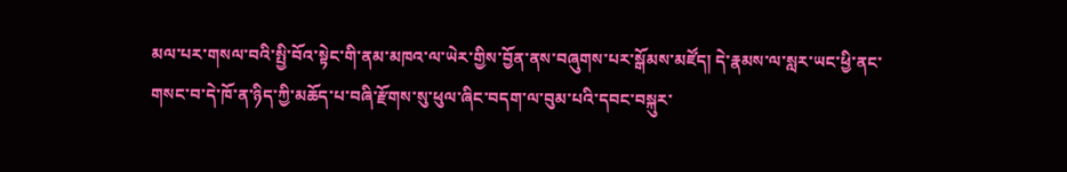མལ་པར་གསལ་བའི་སྤྱི་བོའ་སྟེང་གི་ནམ་མཁའ་ལ་ཡེར་གྱིས་བྱོན་ནས་བཞུགས་པར་སྒོམས་མཛོད། དེ་རྣམས་ལ་སླར་ཡང་ཕྱི་ནང་གསང་བ་དེ་ཁོ་ན་ཉིད་ཀྱི་མཆོད་པ་བཞི་རྫོགས་སུ་ཕུལ་ཞིང་བདག་ལ་བུམ་པའི་དབང་བསྐུར་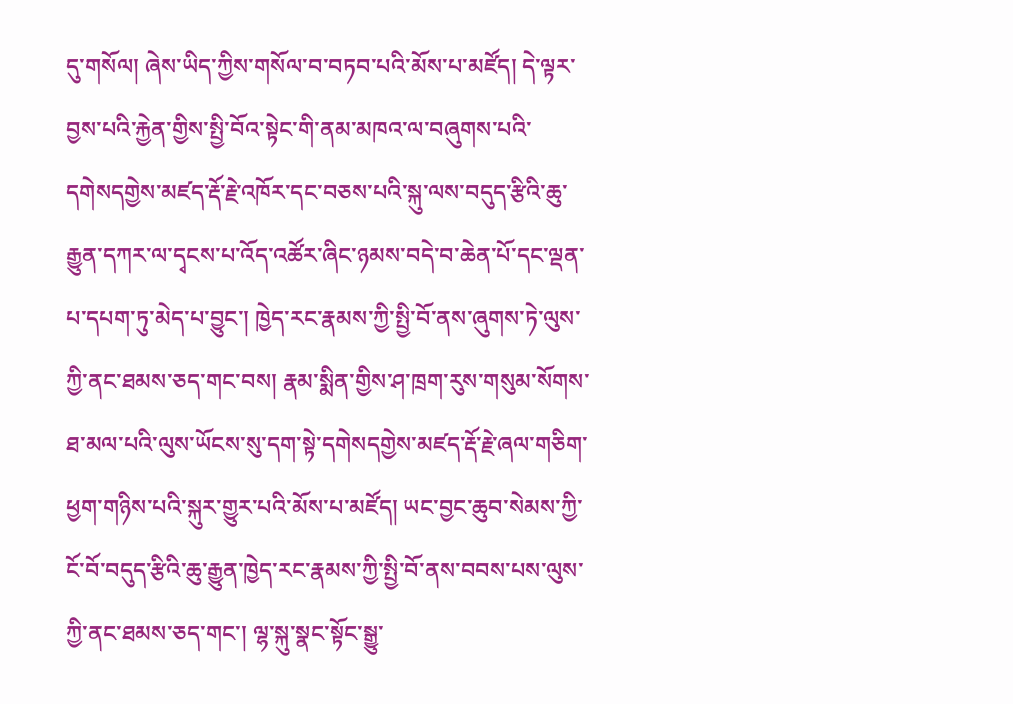དུ་གསོལ། ཞེས་ཡིད་ཀྱིས་གསོལ་བ་བཏབ་པའི་མོས་པ་མཛོད། དེ་ལྟར་བྱས་པའི་རྐྱེན་གྱིས་སྤྱི་བོའ་སྟེང་གི་ནམ་མཁའ་ལ་བཞུགས་པའི་དགེསདགྱེས་མཛད་རྡོ་རྗེ་འཁོར་དང་བཅས་པའི་སྐུ་ལས་བདུད་རྩིའི་ཆུ་རྒྱུན་དཀར་ལ་དྭངས་པ་འོད་འཚོར་ཞིང་ཉམས་བདེ་བ་ཆེན་པོ་དང་ལྡན་པ་དཔག་ཏུ་མེད་པ་བྱུང་། ཁྱེད་རང་རྣམས་ཀྱི་སྤྱི་བོ་ནས་ཞུགས་ཏེ་ལུས་ཀྱི་ནང་ཐམས་ཅད་གང་བས། རྣམ་སྨིན་གྱིས་ཤ་ཁྲག་རུས་གསུམ་སོགས་ཐ་མལ་པའི་ལུས་ཡོངས་སུ་དག་སྟེ་དགེསདགྱེས་མཛད་རྡོ་རྗེ་ཞལ་གཅིག་ཕྱག་གཉིས་པའི་སྐུར་གྱུར་པའི་མོས་པ་མཛོད། ཡང་བྱང་ཆུབ་སེམས་ཀྱི་ངོ་བོ་བདུད་རྩིའི་ཆུ་རྒྱུན་ཁྱེད་རང་རྣམས་ཀྱི་སྤྱི་བོ་ནས་བབས་པས་ལུས་ཀྱི་ནང་ཐམས་ཅད་གང་། ལྷ་སྐུ་སྣང་སྟོང་སྒྱུ་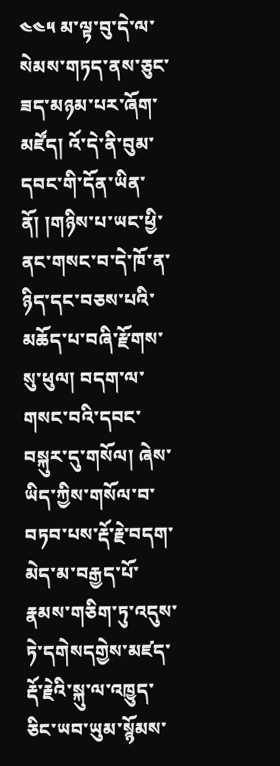༤༤༥ མ་ལྟ་བུ་དེ་ལ་སེམས་གཏད་ནས་ཅུང་ཟད་མཉམ་པར་ཞོག་མཛོད། འོ་དེ་ནི་བུམ་དབང་གི་དོན་ཡིན་ནོ། །གཉིས་པ་ཡང་ཕྱི་ནང་གསང་བ་དེ་ཁོ་ན་ཉིད་དང་བཅས་པའི་མཆོད་པ་བཞི་རྫོགས་སུ་ཕུལ། བདག་ལ་གསང་བའི་དབང་བསྐུར་དུ་གསོལ། ཞེས་ཡིད་ཀྱིས་གསོལ་བ་བཏབ་པས་རྡོ་རྗེ་བདག་མེད་མ་བརྒྱད་པོ་རྣམས་གཅིག་ཏུ་འདུས་ཏེ་དགེསདགྱེས་མཛད་རྡོ་རྗེའི་སྐུ་ལ་འཁྱུད་ཅིང་ཡབ་ཡུམ་སྙོམས་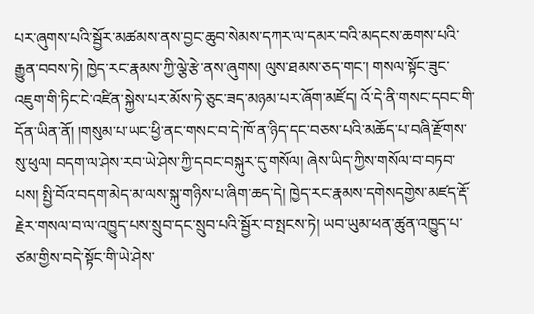པར་ཞུགས་པའི་སྦྱོར་མཚམས་ནས་བྱང་ཆུབ་སེམས་དཀར་ལ་དམར་བའི་མདངས་ཆགས་པའི་རྒྱུན་བབས་ཏེ། ཁྱེད་རང་རྣམས་ཀྱི་ལྕེ་རྩེ་ནས་ཞུགས། ལུས་ཐམས་ཅད་གང་། གསལ་སྟོང་ཟུང་འཇུག་གི་ཏིང་ངེ་འཛིན་སྐྱེས་པར་མོས་ཏེ་ཅུང་ཟད་མཉམ་པར་ཞོག་མཛོད། འོ་དེ་ནི་གསང་དབང་གི་དོན་ཡིན་ནོ། །གསུམ་པ་ཡང་ཕྱི་ནང་གསང་བ་དེ་ཁོ་ན་ཉིད་དང་བཅས་པའི་མཆོད་པ་བཞི་རྫོགས་སུ་ཕུལ། བདག་ལ་ཤེས་རབ་ཡེ་ཤེས་ཀྱི་དབང་བསྐུར་དུ་གསོལ། ཞེས་ཡིད་ཀྱིས་གསོལ་བ་བཏབ་པས། སྤྱི་བོའ་བདག་མེད་མ་ལས་སྐུ་གཉིས་པ་ཞིག་ཆད་དེ། ཁྱེད་རང་རྣམས་དགེསདགྱེས་མཛད་རྡོ་རྗེར་གསལ་བ་ལ་འཁྱུད་པས་སྲུབ་དང་སྲུབ་པའི་སྦྱོར་བ་སྤངས་ཏེ། ཡབ་ཡུམ་ཕན་ཚུན་འཁྱུད་པ་ཙམ་གྱིས་བདེ་སྟོང་གི་ཡེ་ཤེས་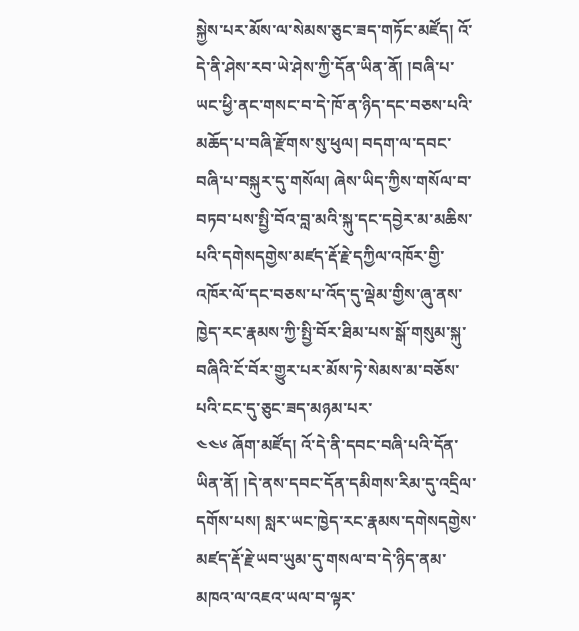སྐྱེས་པར་མོས་ལ་སེམས་ཅུང་ཟད་གཏོང་མཛོད། འོ་དེ་ནི་ཤེས་རབ་ཡེ་ཤེས་ཀྱི་དོན་ཡིན་ནོ། །བཞི་པ་ཡང་ཕྱི་ནང་གསང་བ་དེ་ཁོ་ན་ཉིད་དང་བཅས་པའི་མཆོད་པ་བཞི་རྫོགས་སུ་ཕུལ། བདག་ལ་དབང་བཞི་པ་བསྐུར་དུ་གསོལ། ཞེས་ཡིད་ཀྱིས་གསོལ་བ་བཏབ་པས་སྤྱི་བོའ་བླ་མའི་སྐུ་དང་དབྱེར་མ་མཆིས་པའི་དགེསདགྱེས་མཛད་རྡོ་རྗེ་དཀྱིལ་འཁོར་གྱི་འཁོར་ལོ་དང་བཅས་པ་འོད་དུ་ལྡེམ་གྱིས་ཞུ་ནས་ཁྱེད་རང་རྣམས་ཀྱི་སྤྱི་བོར་ཐིམ་པས་སྒོ་གསུམ་སྐུ་བཞིའི་ངོ་བོར་གྱུར་པར་མོས་ཏེ་སེམས་མ་བཅོས་པའི་ངང་དུ་ཅུང་ཟད་མཉམ་པར་
༤༤༦ ཞོག་མཛོད། འོ་དེ་ནི་དབང་བཞི་པའི་དོན་ཡིན་ནོ། །དེ་ནས་དབང་དོན་དམིགས་རིམ་དུ་འདྲིལ་དགོས་པས། སླར་ཡང་ཁྱེད་རང་རྣམས་དགེསདགྱེས་མཛད་རྡོ་རྗེ་ཡབ་ཡུམ་དུ་གསལ་བ་དེ་ཉིད་ནམ་མཁའ་ལ་འཇའ་ཡལ་བ་ལྟར་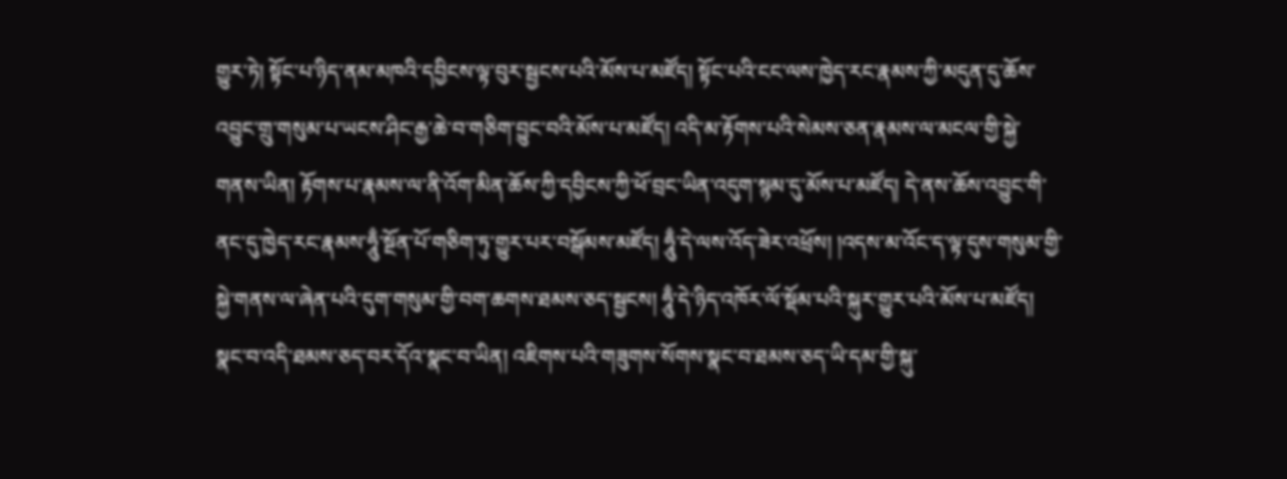གྱུར་ཏེ། སྟོང་པ་ཉིད་ནམ་མཁའི་དབྱིངས་ལྟ་བུར་སྦྱངས་པའི་མོས་པ་མཛོད། སྟོང་པའི་ངང་ལས་ཁྱེད་རང་རྣམས་ཀྱི་མདུན་དུ་ཆོས་འབྱུང་གྲུ་གསུམ་པ་ཡངས་ཤིང་རྒྱ་ཆེ་བ་གཅིག་བྱུང་བའི་མོས་པ་མཛོད། འདི་མ་རྟོགས་པའི་སེམས་ཅན་རྣམས་ལ་མངལ་གྱི་སྐྱེ་གནས་ཡིན། རྟོགས་པ་རྣམས་ལ་ནི་འོག་མིན་ཆོས་ཀྱི་དབྱིངས་ཀྱི་ཕོ་བྲང་ཡིན་འདུག་སྙམ་དུ་མོས་པ་མཛོད། དེ་ནས་ཆོས་འབྱུང་གི་ནང་དུ་ཁྱེད་རང་རྣམས་ཧཱུྃ་སྔོན་པོ་གཅིག་ཏུ་གྱུར་པར་བསྒོམས་མཛོད། ཧཱུྃ་དེ་ལས་འོད་ཟེར་འཕྲོས། །འདས་མ་འོང་ད་ལྟ་དུས་གསུམ་གྱི་སྐྱེ་གནས་ལ་ཞེན་པའི་དུག་གསུམ་གྱི་བག་ཆགས་ཐམས་ཅད་སྦྱངས། ཧཱུྃ་དེ་ཉིད་འཁོར་ལོ་སྡོམ་པའི་སྐུར་གྱུར་པའི་མོས་པ་མཛོད། སྣང་བ་འདི་ཐམས་ཅད་བར་དོའ་སྣང་བ་ཡིན། འཇིགས་པའི་གཟུགས་སོགས་སྣང་བ་ཐམས་ཅད་ཡི་དམ་གྱི་སྐུ་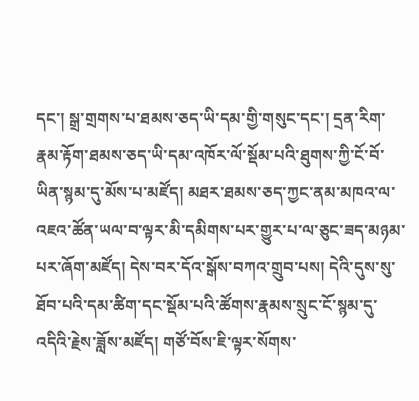དང་། སྒྲ་གྲགས་པ་ཐམས་ཅད་ཡི་དམ་གྱི་གསུང་དང་། དྲན་རིག་རྣམ་རྟོག་ཐམས་ཅད་ཡི་དམ་འཁོར་ལོ་སྡོམ་པའི་ཐུགས་ཀྱི་ངོ་བོ་ཡིན་སྙམ་དུ་མོས་པ་མཛོད། མཐར་ཐམས་ཅད་ཀྱང་ནམ་མཁའ་ལ་འཇའ་ཚོན་ཡལ་བ་ལྟར་མི་དམིགས་པར་གྱུར་པ་ལ་ཅུང་ཟད་མཉམ་པར་ཞོག་མཛོད། དེས་བར་དོའ་སྒོས་བཀའ་གྲུབ་པས། དེའི་དུས་སུ་ཐོབ་པའི་དམ་ཚིག་དང་སྡོམ་པའི་ཚོགས་རྣམས་སྲུང་ངོ་སྙམ་དུ་འདིའི་རྗེས་ཟློས་མཛོད། གཙོ་བོས་ཇི་ལྟར་སོགས་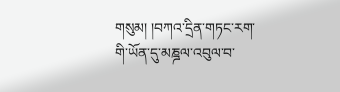གསུམ། །བཀའ་དྲིན་གཏང་རག་གི་ཡོན་དུ་མཎྜལ་འབུལ་བ་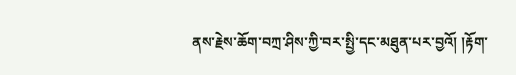ནས་རྗེས་ཆོག་བཀྲ་ཤིས་ཀྱི་བར་སྤྱི་དང་མཐུན་པར་བྱའོ། །རྟོག་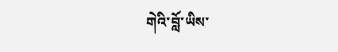གེའི་བློ་ཡིས་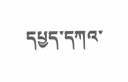དཔྱད་དཀའ་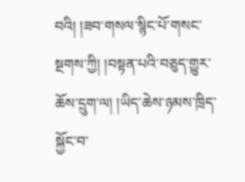བའི། །ཟབ་གསལ་སྙིང་པོ་གསང་སྔགས་ཀྱི། །བསྟན་པའི་བཅུད་གྱུར་ཆོས་དྲུག་ལ། །ཡིད་ཆེས་ཉམས་ཁྲིད་སྐྱོང་བ་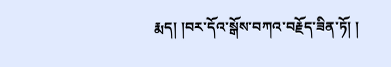རྨད། །བར་དོའ་སྒོས་བཀའ་བརྗོད་ཟིན་ཏོ། །